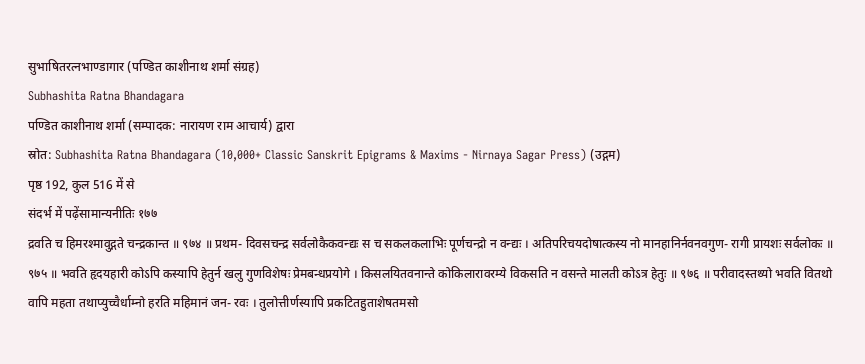सुभाषितरत्नभाण्डागार (पण्डित काशीनाथ शर्मा संग्रह)
Subhashita Ratna Bhandagara
पण्डित काशीनाथ शर्मा (सम्पादक: नारायण राम आचार्य) द्वारा
स्रोत: Subhashita Ratna Bhandagara (10,000+ Classic Sanskrit Epigrams & Maxims - Nirnaya Sagar Press) (उद्गम)
पृष्ठ 192, कुल 516 में से
संदर्भ में पढ़ेंसामान्यनीतिः १७७
द्रवति च हिमरश्मावुद्गते चन्द्रकान्त ॥ ९७४ ॥ प्रथम- दिवसचन्द्र सर्वलोकैकवन्द्यः स च सकलकलाभिः पूर्णचन्द्रो न वन्द्यः । अतिपरिचयदोषात्कस्य नो मानहानिर्नवनवगुण- रागी प्रायशः सर्वलोकः ॥ ९७५ ॥ भवति हृदयहारी कोऽपि कस्यापि हेतुर्न खलु गुणविशेषः प्रेमबन्धप्रयोगे । किसलयितवनान्ते कोकिलारावरम्ये विकसति न वसन्ते मालती कोऽत्र हेतुः ॥ ९७६ ॥ परीवादस्तथ्यो भवति वितथो वापि महता तथाप्युच्चैर्धाम्नो हरति महिमानं जन- रवः । तुलोत्तीर्णस्यापि प्रकटितहुताशेषतमसो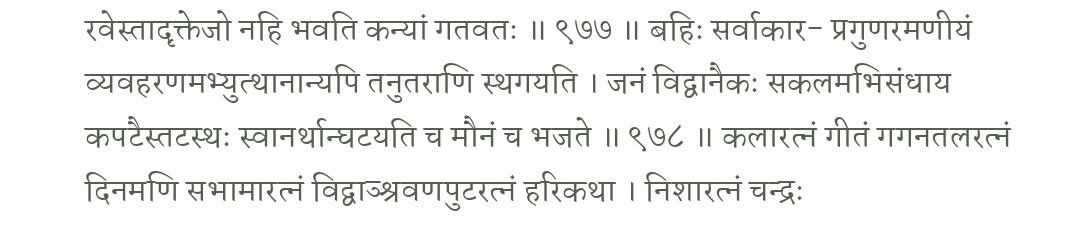रवेस्तादृक्तेजो नहि भवति कन्यां गतवतः ॥ ९७७ ॥ बहिः सर्वाकार- प्रगुणरमणीयं व्यवहरणमभ्युत्थानान्यपि तनुतराणि स्थगयति । जनं विद्वानैकः सकलमभिसंधाय कपटैस्तटस्थः स्वानर्थान्घटयति च मौनं च भजते ॥ ९७८ ॥ कलारत्नं गीतं गगनतलरत्नं दिनमणि सभामारत्नं विद्वाञ्श्रवणपुटरत्नं हरिकथा । निशारत्नं चन्द्रः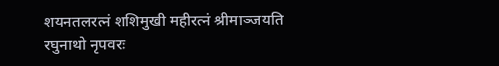शयनतलरत्नं शशिमुखी महीरत्नं श्रीमाञ्जयति रघुनाथो नृपवरः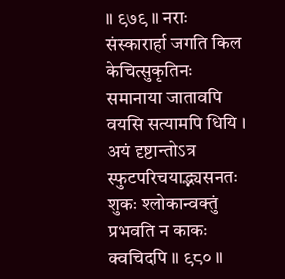॥ ९७९ ॥ नराः संस्कारार्हा जगति किल केचित्सुकृतिनः समानाया जातावपि वयसि सत्यामपि धियि । अयं दृष्टान्तोऽत्र स्फुटपरिचयाद्भ्यसनतः शुकः श्लोकान्वक्तुं प्रभवति न काकः क्वचिदपि ॥ ९८० ॥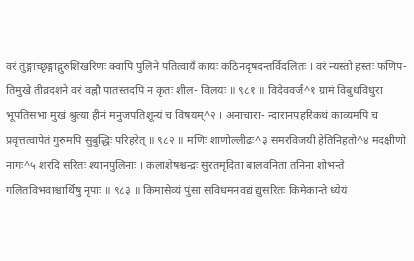वरं तुङ्गाच्छृङ्गाद्गुरुशिखरिणः क्वापि पुलिने पतित्वायँ कायः कठिनदृषदन्तर्विदलितः । वरं न्यस्तो हस्तः फणिप- तिमुखे तीव्रदशने वरं वह्नौ पातस्तदपि न कृतः शील- विलयः ॥ ९८१ ॥ विदेववर्जं^१ ग्रामं विबुधविधुरा भूपतिसभा मुखं श्रुत्या हीनं मनुजपतिशून्यं च विषयम्^२ । अनाचारा- न्दारानपहरिकथं काव्यमपि च प्रवृत्तत्वापेतं गुरुमपि सुबुद्धिः परिहरेत् ॥ ९८२ ॥ मणिः शाणोल्लीढः^३ समरविजयी हेतिनिहतो^४ मदक्षीणो नागः^५ शरदि सरितः श्यानपुलिनाः । कलाशेषश्चन्द्रः सुरतमृदिता बालवनिता तनिना शोभन्ते गलितविभवाश्चार्थिषु नृपाः ॥ ९८३ ॥ किमासेव्यं पुंसा सविधमनवद्यं द्युसरितः किमेकान्ते ध्येयं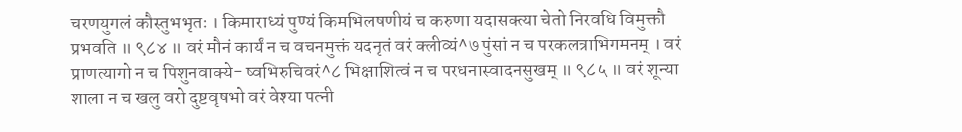चरणयुगलं कौस्तुभभृतः । किमाराध्यं पुण्यं किमभिलषणीयं च करुणा यदासक्त्या चेतो निरवधि विमुक्तौ प्रभवति ॥ ९८४ ॥ वरं मौनं कार्यं न च वचनमुक्तं यदनृतं वरं क्लीव्यं^७ पुंसां न च परकलत्राभिगमनम् । वरं प्राणत्यागो न च पिशुनवाक्ये- ष्वभिरुचिवरं^८ भिक्षाशित्वं न च परधनास्वादनसुखम् ॥ ९८५ ॥ वरं शून्या शाला न च खलु वरो दुष्टवृषभो वरं वेश्या पत्नी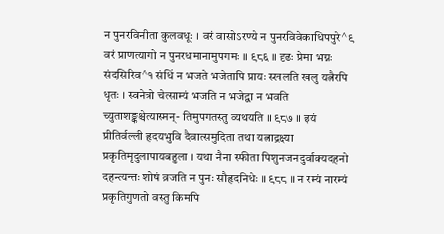न पुनरविनीता कुलवधूः । वरं वासोऽरण्ये न पुनरविवेकाधिपपुरे^९ वरं प्राणत्यागो न पुनरधमानामुपगमः ॥ ९८६ ॥ दृढः प्रेमा भग्नः संदसिरिव^१ संधिं न भजते भजेतापि प्रायः स्खलति खलु यत्नैरपि धृतः । स्वनेत्रो चेत्साम्यं भजति न भजेद्वा न भवति च्युताशङ्कश्चेत्यास्मन्- तिमुपगतस्तु व्यथयति ॥ ९८७ ॥ इयं प्रीतिर्वल्ली हृदयभुवि दैवात्समुदिता तथा यत्नाद्रक्ष्या प्रकृतिमृदुलापायबहुला । यथा नैना स्फीता पिशुनजनदुर्वाक्यदहनो दहन्त्यन्तः शोषं व्रजति न पुनः सौहृदनिधेः ॥ ९८८ ॥ न रम्यं नारम्यं प्रकृतिगुणतो वस्तु किमपि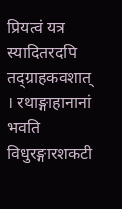प्रियत्वं यत्र स्यादितरदपि तद्ग्राहकवशात् । रथाङ्गाहानानां भवति विधुरङ्गारशकटी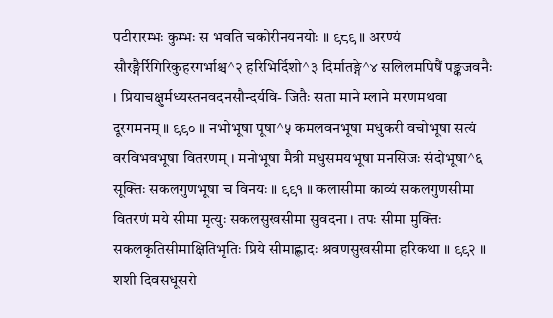पटीरारम्भः कुम्भः स भवति चकोरीनयनयोः ॥ ९८९ ॥ अरण्यं सौरङ्गैर्रिगिरिकुहरगर्भाश्च^२ हरिभिर्दिशो^३ दिर्मातङ्गे^४ सलिलमपिषैं पङ्कजवनैः । प्रियाचक्षुर्मध्यस्तनवदनसौन्दर्यवि- जितैः सता माने म्लाने मरणमथवा दूरगमनम् ॥ ९९० ॥ नभोभूषा पूषा^५ कमलवनभूषा मधुकरी वचोभूषा सत्यं वरविभवभूषा वितरणम् । मनोभूषा मैत्री मधुसमयभूषा मनसिजः संदोभूषा^६ सूक्तिः सकलगुणभूषा च विनयः ॥ ९९१ ॥ कलासीमा काव्यं सकलगुणसीमा वितरणं मये सीमा मृत्युः सकलसुखसीमा सुवदना । तपः सीमा मुक्तिः सकलकृतिसीमाक्षितिभृतिः प्रिये सीमाह्लादः श्रवणसुखसीमा हरिकथा ॥ ९९२ ॥ शशी दिवसधूसरो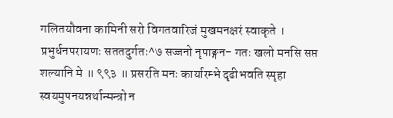गलितयौवना कामिनी सरो विगतवारिजं मुखमनक्षरं स्वाकृते । प्रभुर्धनपरायणः सततदुर्गतः^७ सज्जनो नृपाङ्गन- गतः खलो मनसि सप्त शल्यानि मे ॥ ९९३ ॥ प्रसरति मनः कार्यारम्भे दृढीभवति स्पृहा स्वयमुपनयन्नर्थान्मन्त्रो न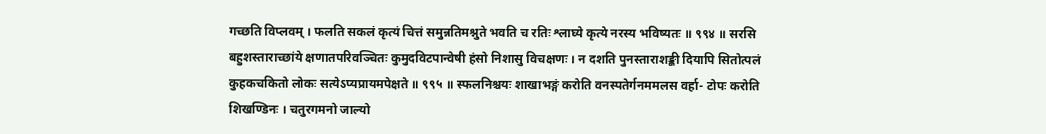गच्छति विप्लवम् । फलति सकलं कृत्यं चित्तं समुन्नतिमश्नुते भवति च रतिः श्लाघ्ये कृत्ये नरस्य भविष्यतः ॥ ९९४ ॥ सरसि बहुशस्ताराच्छांये क्षणातपरिवञ्चितः कुमुदविटपान्वेषी हंसो निशासु विचक्षणः । न दशति पुनस्ताराशङ्की दियापि सितोत्पलं कुहकचकितो लोकः सत्येऽप्यप्रायमपेक्षते ॥ ९९५ ॥ स्फलनिश्चयः शाखाभङ्गं करोति वनस्पतेर्गनममलस वर्हा- टोपः करोति शिखण्डिनः । चतुरगमनो जाल्यो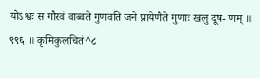योऽश्वः स गौरवं वाब्वते गुणवति जने प्रायेणैते गुणाः खलु दूष- णम् ॥ ९९६ ॥ कृमिकुलचितं^८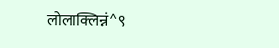लोलाक्लिन्नं^९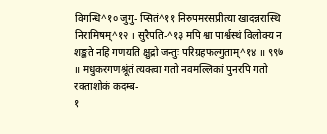विगन्धि^१० जुगु- प्सितं^११ निरुपमरसप्रीत्या खादन्नरास्थि निरामिषम्^१२ । सुरैपति-^१३ मपि श्वा पार्श्वस्थं विलोक्य न शङ्कते नहि गणयति क्षुद्रो जन्तुः परिग्रहफल्गुताम्^१४ ॥ ९९७ ॥ मधुकरगणश्रूंतं त्यक्त्वा गतो नवमल्लिकां पुनरपि गतो रक्ताशोकं कदम्ब-
१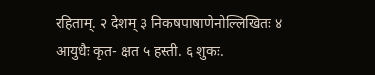रहिताम्. २ देशम् ३ निकषपाषाणेनोल्लिखितः ४ आयुधैः कृत- क्षत ५ हस्ती. ६ शुकः.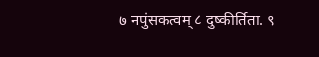७ नपुंसकत्वम् ८ दुष्कीर्तिता. ९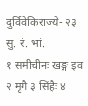दुर्विवेकिराज्ये- २३ सु. रं. भां.
१ समीचीनः खङ्ग इव २ मृगै ३ सिंहैः ४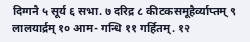दिग्गनै ५ सूर्य ६ सभा. ७ दरिद्र ८ कीटकसमूहैर्व्याप्तम् ९ लालयार्द्रम् १० आम- गन्धि ११ गर्हितम्. १२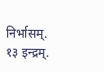निर्भासम्. १३ इन्द्रम्.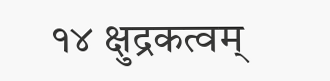१४ क्षुद्रकत्वम्